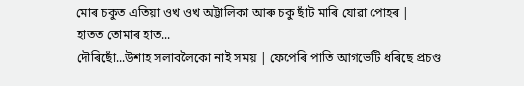মোৰ চকুত এতিয়া ওখ ওখ অট্টালিকা আৰু চকু ছাঁট মাৰি যোৱা পোহৰ |
হাতত তোমাৰ হাত...
দৌৰিছোঁ...উশাহ সলাবলৈকো নাই সময় | ফেপেৰি পাতি আগভেটি ধৰিছে প্ৰচণ্ড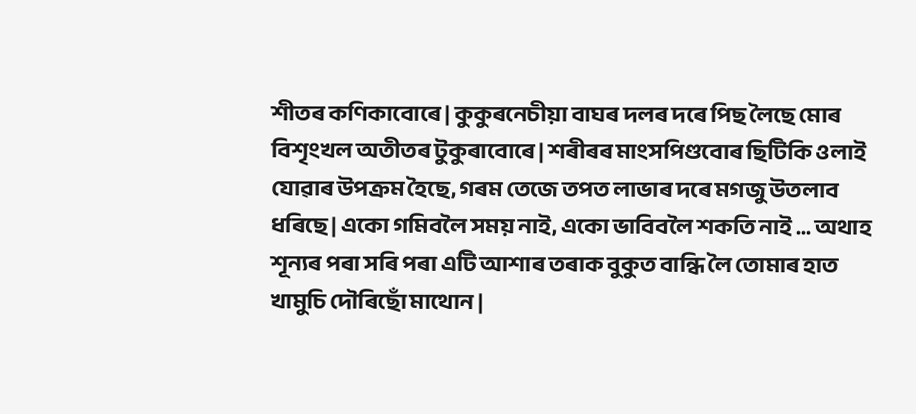শীতৰ কণিকাবোৰে | কুকুৰনেচীয়া বাঘৰ দলৰ দৰে পিছ লৈছে মোৰ বিশৃংখল অতীতৰ টুকুৰাবোৰে | শৰীৰৰ মাংসপিণ্ডবোৰ ছিটিকি ওলাই যোৱাৰ উপক্ৰম হৈছে, গৰম তেজে তপত লাভাৰ দৰে মগজু উতলাব ধৰিছে | একো গমিবলৈ সময় নাই, একো ভাবিবলৈ শকতি নাই ... অথাহ শূন্যৰ পৰা সৰি পৰা এটি আশাৰ তৰাক বুকুত বান্ধি লৈ তোমাৰ হাত খামুচি দৌৰিছোঁ মাথোন |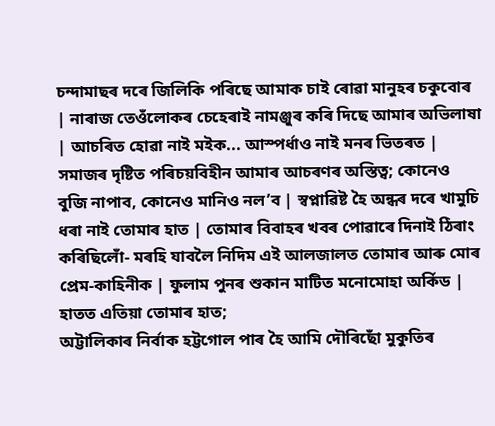চন্দামাছৰ দৰে জিলিকি পৰিছে আমাক চাই ৰোৱা মানুহৰ চকুবোৰ | নাৰাজ তেওঁলোকৰ চেহেৰাই নামঞ্জুৰ কৰি দিছে আমাৰ অভিলাষা | আচৰিত হোৱা নাই মইক... আস্পৰ্ধাও নাই মনৰ ভিতৰত | সমাজৰ দৃষ্টিত পৰিচয়বিহীন আমাৰ আচৰণৰ অস্তিত্ব; কোনেও বুজি নাপাব, কোনেও মানিও নল’ব | স্বপ্নাৱিষ্ট হৈ অন্ধৰ দৰে খামুচি ধৰা নাই তোমাৰ হাত | তোমাৰ বিবাহৰ খবৰ পোৱাৰে দিনাই ঠিৰাং কৰিছিলোঁ- মৰহি যাবলৈ নিদিম এই আলজালত তোমাৰ আৰু মোৰ প্ৰেম-কাহিনীক | ফুলাম পুনৰ শুকান মাটিত মনোমোহা অৰ্কিড |
হাতত এতিয়া তোমাৰ হাত;
অট্টালিকাৰ নিৰ্বাক হট্টগোল পাৰ হৈ আমি দৌৰিছোঁ মুকুতিৰ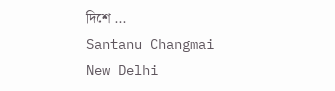দিশে ...
Santanu Changmai
New Delhi